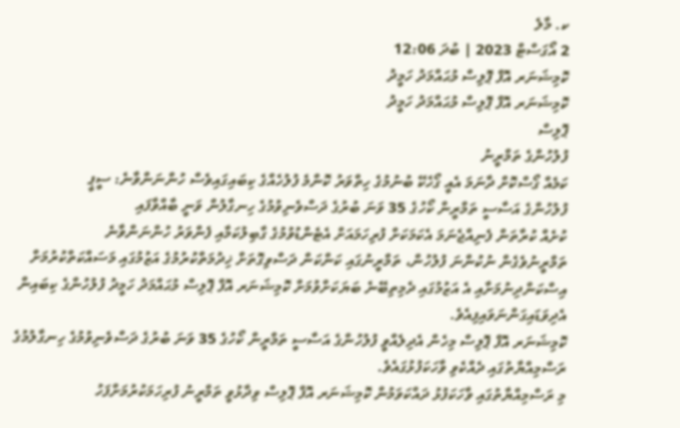ކ. މާލެ
2 އޯގަސްޓް 2023 | ބުދަ 12:06
ކޮމިޝަނަރ އޮފް ޕޮލިސް މުޙައްމަދު ހަމީދު
ކޮމިޝަނަރ އޮފް ޕޮލިސް މުޙައްމަދު ހަމީދު
ޕޮލިސް
ފުލުހުންގެ ތަމްރީނު
ކަމެއް ގޯސްކޮށް ދާނަމަ އެއީ ގޯހެކޭ ބުނުމުގެ ހިތްވަރު ކޮންމެ ފުލުހެއްގެ ކިބައިގައިވެސް ހުންނަންވާނެ: ސީޕީ
ފުލުހުންގެ އަސާސީ ތަމްރީން ކޯހުގެ 35 ވަނަ ބުރުގެ ދަސްވެނިވުމުގެ ހިނގާލުން ވަނީ ބާއްވާފައި
ކުށެއް ކުރާތަން ފެނިއްޖެނަމަ އެކަމަކަށް ފުރިހަމައަށް އެޓެންޑުވުމުގެ ގާބިލުކަމާއި ފެންވަރު ހުންނަންވާނެ
ތަމްރީނުވެގެން ނުކުންނަ ފުލުހުން، ތަމްރީނުގައި ކަންކަން ދަސްވިގޮތަށް ޚިދުމަތްކުރުމުގެ އަޒުމުގައި މަސައްކަތްކުރުމަށް އިސްކަންދިނުމަށާއި އެ އަޒުމުގައި ދެމިތިބޭނެ ބަޔަކަށްވުމަށް ކޮމިޝަނަރ އޮފް ޕޮލިސް މުޙައްމަދު ހަމީދު ފުލުހުންގެ ކިބައިން އެދިވަޑައިގަންނަވައިފިއެވެ.
ކޮމިޝަނަރ އޮފް ޕޮލިސް މިހެން އެދިލެއްވީ ފުލުހުންގެ އަސާސީ ތަމްރީން ކޯހުގެ 35 ވަނަ ބުރުގެ ދަސްވެނިވުމުގެ ހިނގާލުމުގެ ރަސްމިއްޔާތުގައި ދެއްކެވި ވާހަކަފުޅުގައެވެ.
މި ރަސްމިއްޔާތުގައި ވާހަކަފުޅު ދައްކަވަމުން ކޮމިޝަނަރ އޮފް ޕޮލިސް ވިދާޅުވީ ތަމްރީނު ފުރިހަމަކުރުމަށްފަހު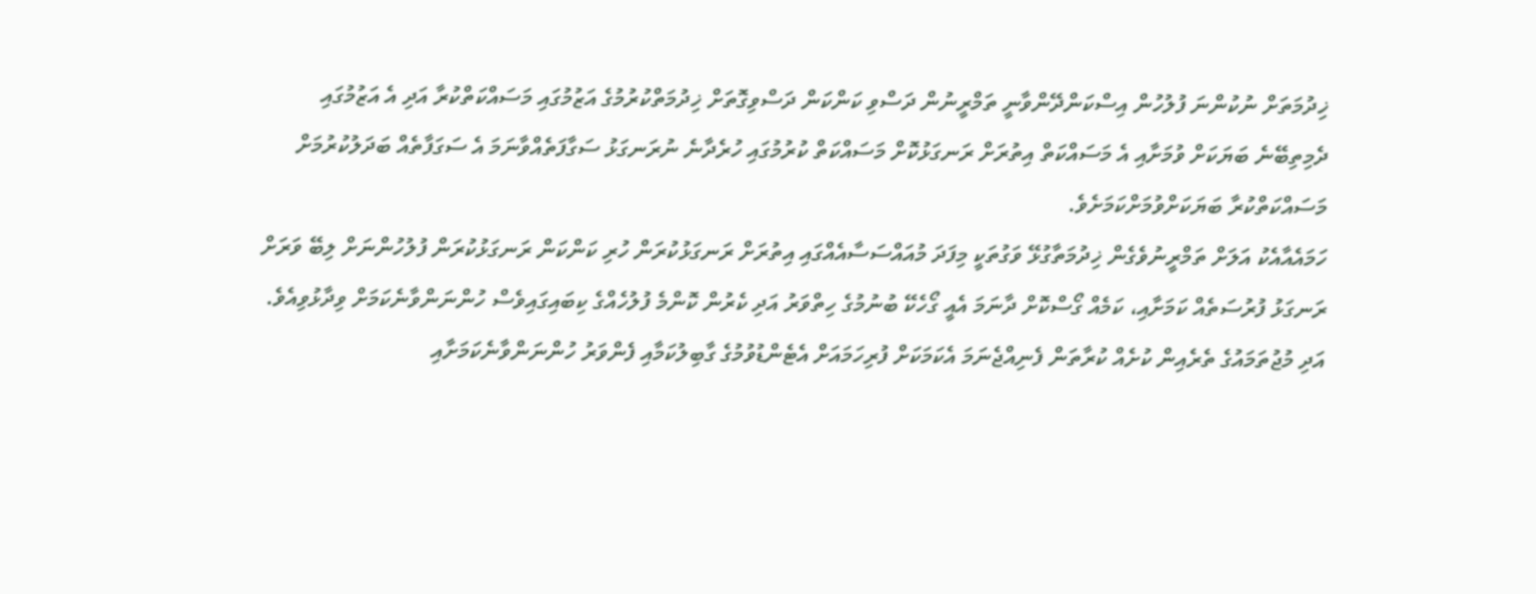ޚިދުމަތަށް ނުކުންނަ ފުލުހުން އިސްކަންދޭންވާނީ ތަމްރީނުން ދަސްވި ކަންކަން ދަސްވިގޮތަށް ޚިދުމަތްކުރުމުގެ އަޒުމުގައި މަސައްކަތްކުރާ އަދި އެ އަޒުމުގައި ދެމިތިބޭނެ ބަޔަކަށް ވުމަށާއި އެ މަސައްކަތް އިތުރަށް ރަނގަޅުކޮށް މަސައްކަތް ކުރުމުގައި ހުރެދާނެ ނުރަނގަޅު ސަގާފަތެއްވާނަމަ އެ ސަގަފާތެއް ބަދަލުކުރުމަށް މަސައްކަތްކުރާ ބަޔަކަށްވުމަށްކަމަށެވެ.
ހަމައެއާއެކު އަލަށް ތަމްރީނުވެގެން ޚިދުމަތާގުޅޭ ވަގުތަކީ މިފަދަ މުއައްސަސާއެއްގައި އިތުރަށް ރަނގަޅުކުރަން ހުރި ކަންކަން ރަނގަޅުކުރަން ފުލުހުންނަށް ލިބޭ ވަރަށް ރަނގަޅު ފުރުސަތެއް ކަމަށާއި، ކަމެއް ގޯސްކޮށް ދާނަމަ އެއީ ގޯހެކޭ ބުނުމުގެ ހިތްވަރު އަދި ކެރުން ކޮންމެ ފުލުހެއްގެ ކިބައިގައިވެސް ހުންނަންވާނެކަމަށް ވިދާޅުވިއެވެ.
އަދި މުޖުތަމައުގެ ތެރެއިން ކުށެއް ކުރާތަން ފެނިއްޖެނަމަ އެކަމަކަށް ފުރިހަމައަށް އެޓެންޑުވުމުގެ ގާބިލުކަމާއި ފެންވަރު ހުންނަންވާނެކަމަށާއި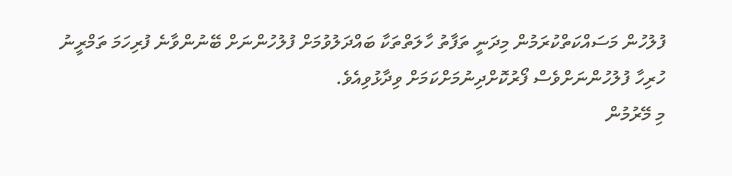ފުލުހުން މަސައްކަތްކުރަމުން މިދަނީ ތަފާތު ހާލަތްތަކާ ބައްދަލުވުމަށް ފުލުހުންނަށް ބޭނުންވާނެ ފުރިހަމަ ތަމްރީނު ހުރިހާ ފުލުހުންނަށްވެސް ފޯރުކޮށްދިނުމަށްކަމަށް ވިދާޅުވިއެވެ.
މި މޭރުމުން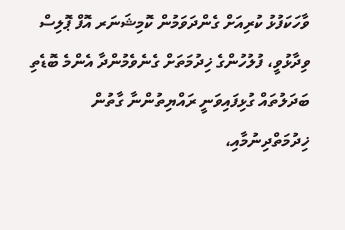ވާހަކަފުޅު ކުރިއަށް ގެންދަވަމުން ކޮމިޝަނަރ އޮފް ޕޮލިސް ވިދާޅުވީ، ފުލުހުންގެ ޚިދުމަތަށް ގެނެވެމުންދާ އެންމެ ބޮޑެތި ބަދަލުތައް ގުޅިފައިވަނީ ރައްޔިތުންނާ ގާތުން ޚިދުމަތްދިނުމާއި،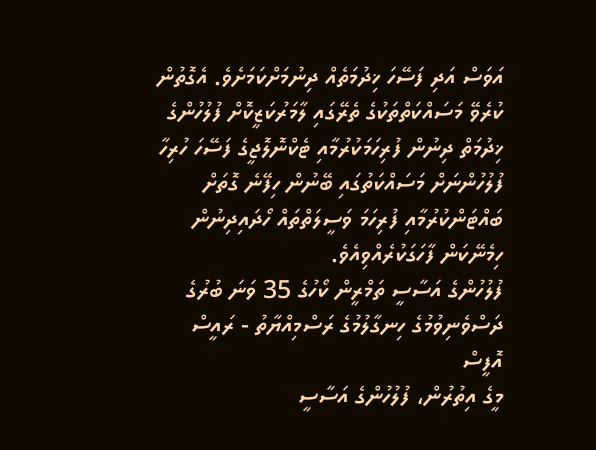އަވަސް އަދި ފަސޭހަ ޚިދުމަތެއް ދިނުމަށްކަމަށެވެ. އެގޮތުން  ކުރެވޭ މަސައްކަތްތަކުގެ ތެރޭގައި ލާމަރުކަޒީކޮށް ފުލުހުންގެ ޚިދުމަތް ދިނުން ފުރިހަމަކުރުމާއި ޓެކްނޮލޮޖީގެ ފަސޭހަ ހުރިހާ ފުލުހުންނަށް މަސައްކަތުގައި ބޭނުން ހިފޭނެ ގޮތަށް ބައްޓަންކުރުމާއި ފުރިހަމަ ވަސީލަތްތައް ހޯދައިދިނުން ހިމެނޭކަން ފާހަގަކުރެއްވިއެވެ.
ފުލުހުންގެ އަސާސީ ތަމްރީން ކޯހުގެ 35 ވަނަ ބުރުގެ ދަސްވެނިވުމުގެ ހިނގާލުމުގެ ރަސްމިއްޔާތު - ރައީސް އޮފީސް
މީގެ އިތުރުން، ފުލުހުންގެ އަސާސީ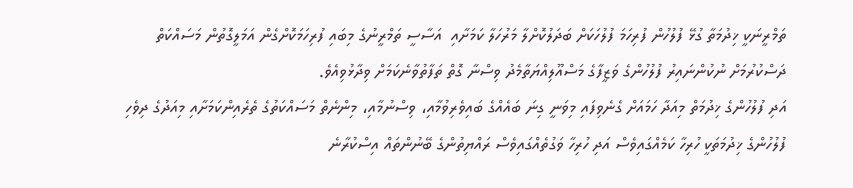ތަމްރީނަކީ ޚިދުމަތާ ގުޅޭ ފުލުހުން ފުރިހަމަ ފުލުހަކަށް ބަދަލުކޮށްލާ މަރުހަލާ ކަމަށާއި  އަސާސީ ތަމްރީނުގެ މިބައި ފުރިހަމަކޮށްގެން އަމަލީގޮތުން މަސައްކަތް ދަސްކުރުމަށް ނުކުންނައިރު ފުލުހުންގެ ވަޒީފާގެ މަސްއޫލިއްޔަތާމެދު ވިސްނާ ގޮތް ތަފާތުވާނެކަމަށް ވިދާޅުވިއެވެ.
އަދި ފުލުހުންގެ ޚިދުމަތް މިއަދާ ހަމައަށް ގެނެވިފައި މިވަނީ ގިނަ ބައެއްގެ ބައިވެރިވުމާއި، ވިސްނުމާއި، މިންނެތް މަސައްކަތުގެ ތެރެއިންކަމަށާއި މިއަދުގެ ދިވެހި ފުލުހުންގެ ޚިދުމަތަކީ ހުރިހާ ކަމެއްގައިވެސް އަދި ހުރިހާ ވަގުތެއްގައިވެސް ރައްޔިތުންގެ ބޭނުންތައް އިސްކުރާނެ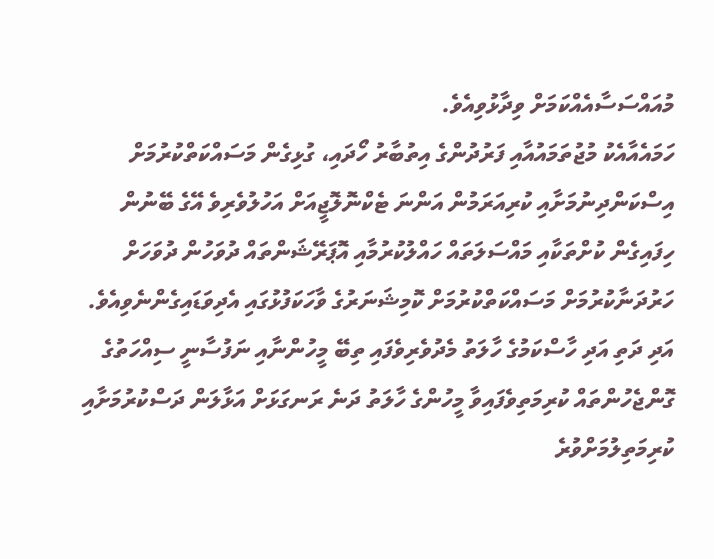މުއައްސަސާއެއްކަމަށް ވިދާޅުވިއެވެ.
ހަމައެއާއެކު މުޖުތަމައުއާއި ފަރުދުންގެ އިތުބާރު ހޯދައި، ގުޅިގެން މަސައްކަތްކުރުމަށް އިސްކަންދިނުމަށާއި ކުރިއަރަމުން އަންނަ ޓެކްނޮލޮޖީއަށް އަހުލުވެރިވެ އޭގެ ބޭނުން ހިފައިގެން ކުށްތަކާއި މައްސަލަތައް ހައްލުކުރުމާއި އޮޕަރޭޝަންތައް ދުވަހުން ދުވަހަށް ހަރުދަނާކުރުމަށް މަސައްކަތްކުރުމަށް ކޮމިޝަނަރުގެ ވާހަކަފުޅުގައި އެދިވަޑައިގެންނެވިއެވެ.
އަދި ދަތި އަދި ހާސްކަމުގެ ހާލަތު މެދުވެރިވެފައި ތިބޭ މީހުންނާއި ނަފުސާނީ ސިއްހަތުގެ ގޮންޖެހުންތައް ކުރިމަތިވެފައިވާ މީހުންގެ ހާލަތު ދަނެ ރަނގަޅަށް އަޅާލަން ދަސްކުރުމަށާއި ކުރިމަތިލުމަށްވުރެ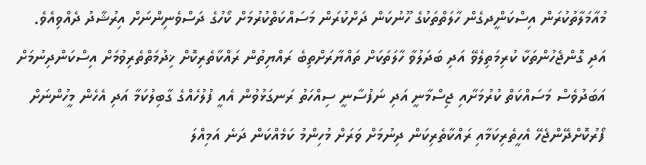މުއާމަލާތުކުރަން އިސްކަންީދގެން ހާލަތްތަކުގެ ހޫނުކަން ދަށްކުރަން މަސައްކަތްކުރުމަށް ކޯހުގެ ދަސްވެނިންނަށް އިރުޝާދު ދެއްވިއެވެ.
އަދި ގޮންޖެހުންތަކާ ކުރިމަތިލެވޭ އަދި ބަދަލުވާ ހާލަތަކަށް ތައްޔާރަށްތިބެ ރައްޔިތުން ރައްކާތެރިކޮށް ޚިދުމަތްތެރިވުމަށް އިސްކަންދިނުމަށް އަބަދުވެސް މަސައްކަތް ކުރުމަށާއި ޖިސްމާނީ އަދި ނަފުސާނީ ސިއްހަތު ރަނގަޅުވުން އެއީ ފުލުހެއްގެ ގާބިލުކަމާ އަދި އެހެން މީހުންނަށް ފޯރުކޮށްދޭންޖެހޭ އެހީތެރިކަމާއި ރައްކާތެރިކަން ދިނުމަށް ވަރަށް މުހިންމު ކަމެއްކަން ދަނެ އަމިއްލަ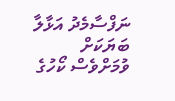ނަފްސާމެދު އަޅާލާ ބަޔަކަށް ވުމަށްވެސް ކޯހުގެ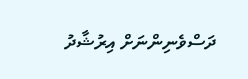ދަސްވެނިންނަށް އިރުޝާދު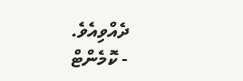ދެއްވިއެވެ.
- ކޮމެންޓް